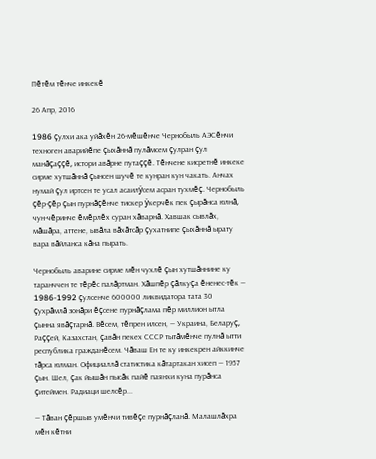Пĕтĕм тĕнче инкекĕ

26 Апр, 2016

1986 çулхи ака уйăхĕн 26-мĕшĕнче Чернобыль АЭСĕнчи техноген аварийĕпе çыхăннă пулăмсем çулран çул манăçаççĕ, истори авăрне путаççĕ. Тĕнчене кисретнĕ инкеке сирме хутшăннă çынсен шучĕ те кунран кун чакать. Анчах нумай çул иртсен те усал асаилÿсем асран тухмĕç. Чернобыль çĕр-çĕр çын пурнăçĕнче тискер ÿкерчĕк пек çырăнса юлнă, чун-чĕринче ĕмĕрлĕх суран хăварнă. Хавшак сывлăх, мăшăра, аттене, ывăла вăхăтсăр çухатнипе çыхăннă ырату вара вăйланса кăна пырать.

Чернобыль аварине сирме мĕн чухлĕ çын хутшăннине ку таранччен те тĕрĕс палăртман. Хăшпĕр çăлкуçа ĕненес-тĕк — 1986-1992 çулсенче 600000 ликвидатора тата 30 çухрăмлă зонăри ĕçсене пурнăçлама пĕр миллион ытла çынна явăçтарнă. Вĕсем, тĕпрен илсен, — Украина, Беларуç, Раççей, Казахстан, çавăн пекех СССР тытăмĕнче пулнă ытти республика гражданĕсем. Чăваш Ен те ку инкекрен айккинче тăрса юлман. Официаллă статистика кăтартакан хисеп — 1957 çын. Шел, çак йышăн пысăк пайĕ паянхи куна пурăнса çитеймен. Радиаци шелсĕр...

— Тăван çĕршыв умĕнчи тивĕçе пурнăçланă. Малашлăхра мĕн кĕтни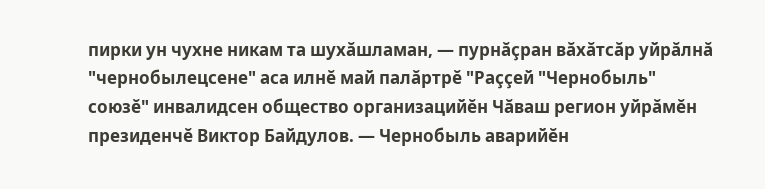пирки ун чухне никам та шухăшламан, — пурнăçран вăхăтсăр уйрăлнă "чернобылецсене" аса илнĕ май палăртрĕ "Раççей "Чернобыль" союзĕ" инвалидсен общество организацийĕн Чăваш регион уйрăмĕн президенчĕ Виктор Байдулов. — Чернобыль аварийĕн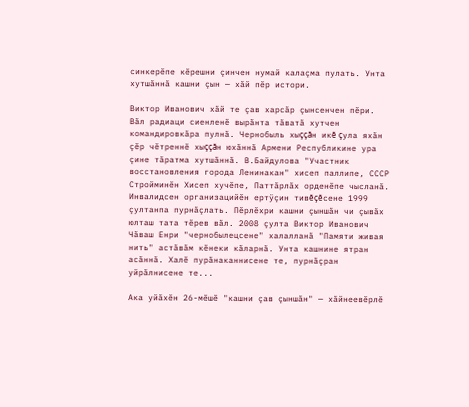синкерĕпе кĕрешни çинчен нумай калаçма пулать. Унта хутшăннă кашни çын — хăй пĕр истори.

Виктор Иванович хăй те çав харсăр çынсенчен пĕри. Вăл радиаци сиенленĕ вырăнта тăватă хутчен командировкăра пулнă. Чернобыль хыççăн икĕ çула яхăн çĕр чĕтреннĕ хыççăн юхăннă Армени Республикине ура çине тăратма хутшăннă. В.Байдулова "Участник восстановления города Ленинакан" хисеп паллипе, СССР Стройминĕн Хисеп хучĕпе, Паттăрлăх орденĕпе чысланă. Инвалидсен организацийĕн ертÿçин тивĕçĕсене 1999 çултанпа пурнăçлать. Пĕрлĕхри кашни çыншăн чи çывăх юлташ тата тĕрев вăл. 2008 çулта Виктор Иванович Чăваш Енри "чернобылецсене" халалланă "Памяти живая нить" астăвăм кĕнеки кăларнă. Унта кашнине ятран асăннă. Халĕ пурăнаканнисене те, пурнăçран уйрăлнисене те...

Ака уйăхĕн 26-мĕшĕ "кашни çав çыншăн" — хăйнеевĕрлĕ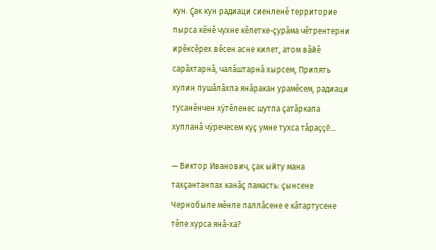кун. Çак кун радиаци сиенленĕ территорие пырса кĕнĕ чухне кĕлетке-çурăма чĕтрентерни ирĕксĕрех вĕсен асне килет, атом вăйĕ сарăхтарнă, чалăштарнă хырсем, Припять хулин пушăлăхпа янăракан урамĕсем, радиаци тусанĕнчен хÿтĕленес шутпа çатăркапа хупланă чÿречесем куç умне тухса тăраççĕ...

— Виктор Иванович, çак ыйту мана тахçантанпах канăç памасть: çынсене Чернобыле мĕнле паллăсене е кăтартусене тĕпе хурса янă-ха?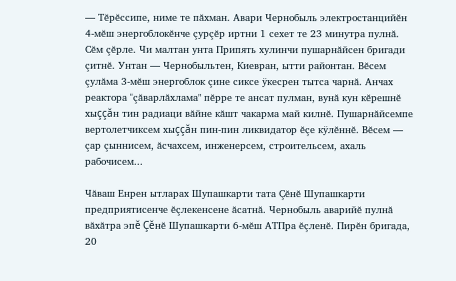— Тĕрĕссипе, ниме те пăхман. Авари Чернобыль электростанцийĕн 4-мĕш энергоблокĕнче çурçĕр иртни 1 сехет те 23 минутра пулнă. Сĕм çĕрле. Чи малтан унта Припять хулинчи пушарнăйсен бригади çитнĕ. Унтан — Чернобыльтен, Киевран, ытти районтан. Вĕсем çулăма 3-мĕш энергоблок çине сиксе ÿкесрен тытса чарнă. Анчах реактора "çăварлăхлама" пĕрре те ансат пулман, вунă кун кĕрешнĕ хыççăн тин радиаци вăйне кăшт чакарма май килнĕ. Пушарнăйсемпе вертолетчиксем хыççăн пин-пин ликвидатор ĕçе кÿлĕннĕ. Вĕсем — çар çыннисем, ăсчахсем, инженерсем, строительсем, ахаль рабочисем...

Чăваш Енрен ытларах Шупашкарти тата Çĕнĕ Шупашкарти предприятисенче ĕçлекенсене ăсатнă. Чернобыль аварийĕ пулнă вăхăтра эпĕ Çĕнĕ Шупашкарти 6-мĕш АТПра ĕçленĕ. Пирĕн бригада, 20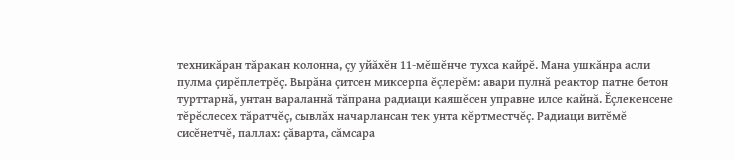техникăран тăракан колонна, çу уйăхĕн 11-мĕшĕнче тухса кайрĕ. Мана ушкăнра асли пулма çирĕплетрĕç. Вырăна çитсен миксерпа ĕçлерĕм: авари пулнă реактор патне бетон турттарнă, унтан вараланнă тăпрана радиаци каяшĕсен управне илсе кайнă. Ĕçлекенсене тĕрĕслесех тăратчĕç, сывлăх начарлансан тек унта кĕртместчĕç. Радиаци витĕмĕ сисĕнетчĕ, паллах: çăварта, сăмсара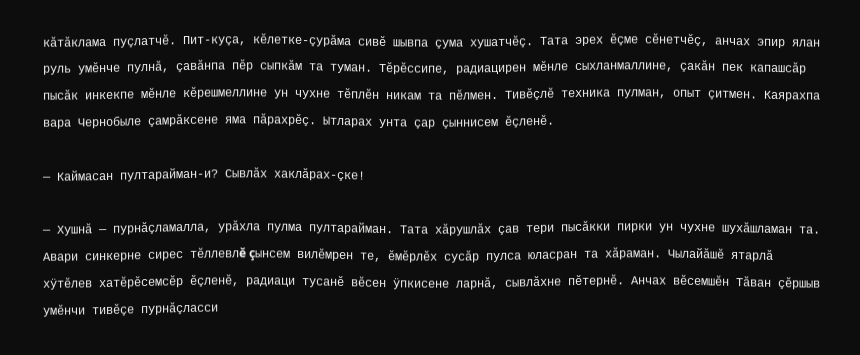кăтăклама пуçлатчĕ. Пит-куçа, кĕлетке-çурăма сивĕ шывпа çума хушатчĕç. Тата эрех ĕçме сĕнетчĕç, анчах эпир ялан руль умĕнче пулнă, çавăнпа пĕр сыпкăм та туман. Тĕрĕссипе, радиацирен мĕнле сыхланмаллине, çакăн пек капашсăр пысăк инкекпе мĕнле кĕрешмеллине ун чухне тĕплĕн никам та пĕлмен. Тивĕçлĕ техника пулман, опыт çитмен. Каярахпа вара Чернобыле çамрăксене яма пăрахрĕç. Ытларах унта çар çыннисем ĕçленĕ.

— Каймасан пултарайман-и? Сывлăх хаклăрах-çке!

— Хушнă — пурнăçламалла, урăхла пулма пултарайман. Тата хăрушлăх çав тери пысăкки пирки ун чухне шухăшламан та. Авари синкерне сирес тĕллевлĕ çынсем вилĕмрен те, ĕмĕрлĕх сусăр пулса юласран та хăраман. Чылайăшĕ ятарлă хÿтĕлев хатĕрĕсемсĕр ĕçленĕ, радиаци тусанĕ вĕсен ÿпкисене ларнă, сывлăхне пĕтернĕ. Анчах вĕсемшĕн Тăван çĕршыв умĕнчи тивĕçе пурнăçласси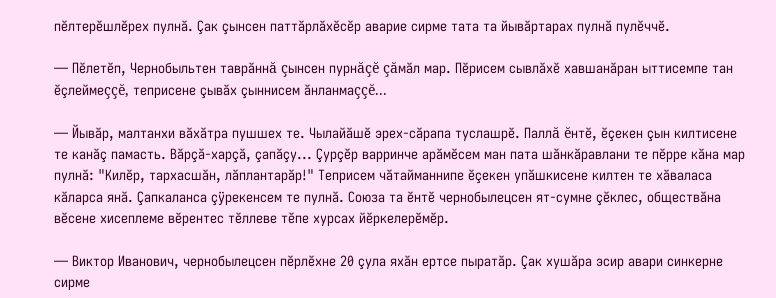пĕлтерĕшлĕрех пулнă. Çак çынсен паттăрлăхĕсĕр аварие сирме тата та йывăртарах пулнă пулĕччĕ.

— Пĕлетĕп, Чернобыльтен таврăннă çынсен пурнăçĕ çăмăл мар. Пĕрисем сывлăхĕ хавшанăран ыттисемпе тан ĕçлеймеççĕ, теприсене çывăх çыннисем ăнланмаççĕ...

— Йывăр, малтанхи вăхăтра пушшех те. Чылайăшĕ эрех-сăрапа туслашрĕ. Паллă ĕнтĕ, ĕçекен çын килтисене те канăç памасть. Вăрçă-харçă, çапăçу... Çурçĕр варринче арăмĕсем ман пата шăнкăравлани те пĕрре кăна мар пулнă: "Килĕр, тархасшăн, лăплантарăр!" Теприсем чăтайманнипе ĕçекен упăшкисене килтен те хăваласа кăларса янă. Çапкаланса çÿрекенсем те пулнă. Союза та ĕнтĕ чернобылецсен ят-сумне çĕклес, обществăна вĕсене хисеплеме вĕрентес тĕллеве тĕпе хурсах йĕркелерĕмĕр.

— Виктор Иванович, чернобылецсен пĕрлĕхне 20 çула яхăн ертсе пыратăр. Çак хушăра эсир авари синкерне сирме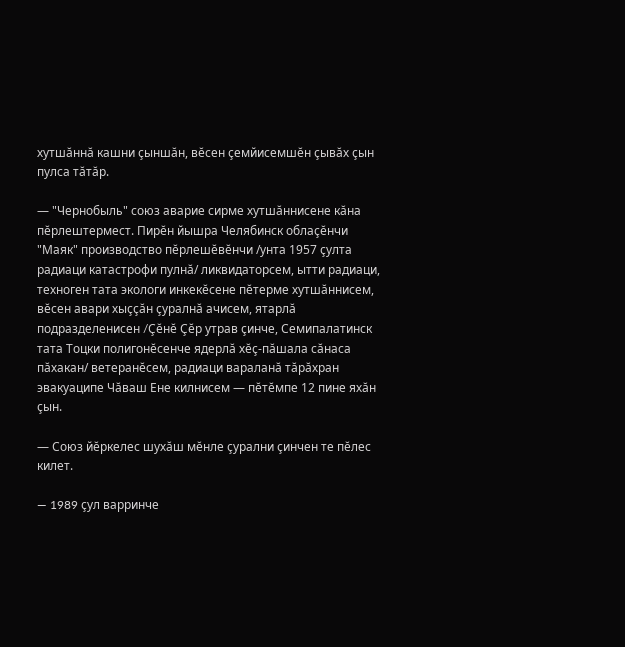хутшăннă кашни çыншăн, вĕсен çемйисемшĕн çывăх çын пулса тăтăр.

— "Чернобыль" союз аварие сирме хутшăннисене кăна пĕрлештермест. Пирĕн йышра Челябинск облаçĕнчи "Маяк" производство пĕрлешĕвĕнчи /унта 1957 çулта радиаци катастрофи пулнă/ ликвидаторсем, ытти радиаци, техноген тата экологи инкекĕсене пĕтерме хутшăннисем, вĕсен авари хыççăн çуралнă ачисем, ятарлă подразделенисен /Çĕнĕ Çĕр утрав çинче, Семипалатинск тата Тоцки полигонĕсенче ядерлă хĕç-пăшала сăнаса пăхакан/ ветеранĕсем, радиаци вараланă тăрăхран эвакуаципе Чăваш Ене килнисем — пĕтĕмпе 12 пине яхăн çын.

— Союз йĕркелес шухăш мĕнле çурални çинчен те пĕлес килет.

— 1989 çул варринче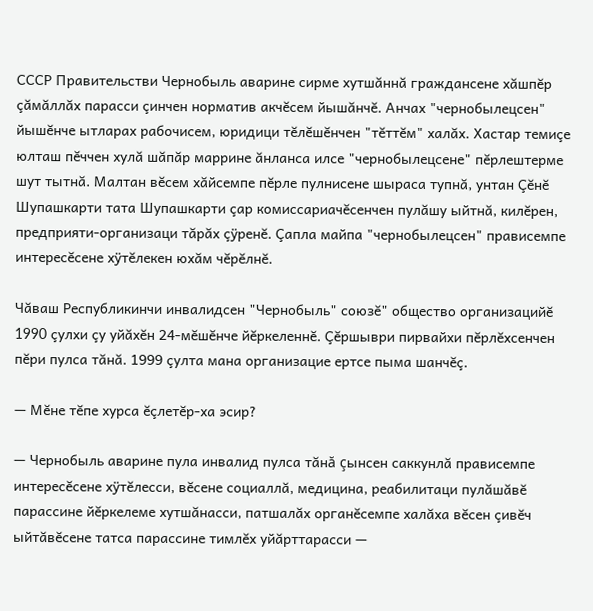СССР Правительстви Чернобыль аварине сирме хутшăннă граждансене хăшпĕр çăмăллăх парасси çинчен норматив акчĕсем йышăнчĕ. Анчах "чернобылецсен" йышĕнче ытларах рабочисем, юридици тĕлĕшĕнчен "тĕттĕм" халăх. Хастар темиçе юлташ пĕччен хулă шăпăр маррине ăнланса илсе "чернобылецсене" пĕрлештерме шут тытнă. Малтан вĕсем хăйсемпе пĕрле пулнисене шыраса тупнă, унтан Çĕнĕ Шупашкарти тата Шупашкарти çар комиссариачĕсенчен пулăшу ыйтнă, килĕрен, предприяти-организаци тăрăх çÿренĕ. Çапла майпа "чернобылецсен" прависемпе интересĕсене хÿтĕлекен юхăм чĕрĕлнĕ.

Чăваш Республикинчи инвалидсен "Чернобыль" союзĕ" общество организацийĕ 1990 çулхи çу уйăхĕн 24-мĕшĕнче йĕркеленнĕ. Çĕршыври пирвайхи пĕрлĕхсенчен пĕри пулса тăнă. 1999 çулта мана организацие ертсе пыма шанчĕç.

— Мĕне тĕпе хурса ĕçлетĕр-ха эсир?

— Чернобыль аварине пула инвалид пулса тăнă çынсен саккунлă прависемпе интересĕсене хÿтĕлесси, вĕсене социаллă, медицина, реабилитаци пулăшăвĕ парассине йĕркелеме хутшăнасси, патшалăх органĕсемпе халăха вĕсен çивĕч ыйтăвĕсене татса парассине тимлĕх уйăрттарасси —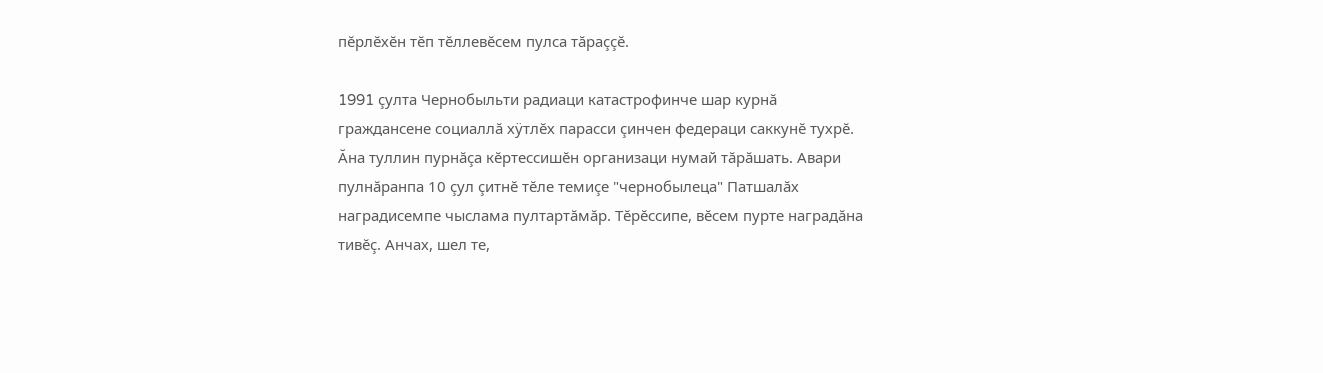пĕрлĕхĕн тĕп тĕллевĕсем пулса тăраççĕ.

1991 çулта Чернобыльти радиаци катастрофинче шар курнă граждансене социаллă хÿтлĕх парасси çинчен федераци саккунĕ тухрĕ. Ăна туллин пурнăçа кĕртессишĕн организаци нумай тăрăшать. Авари пулнăранпа 10 çул çитнĕ тĕле темиçе "чернобылеца" Патшалăх наградисемпе чыслама пултартăмăр. Тĕрĕссипе, вĕсем пурте наградăна тивĕç. Анчах, шел те,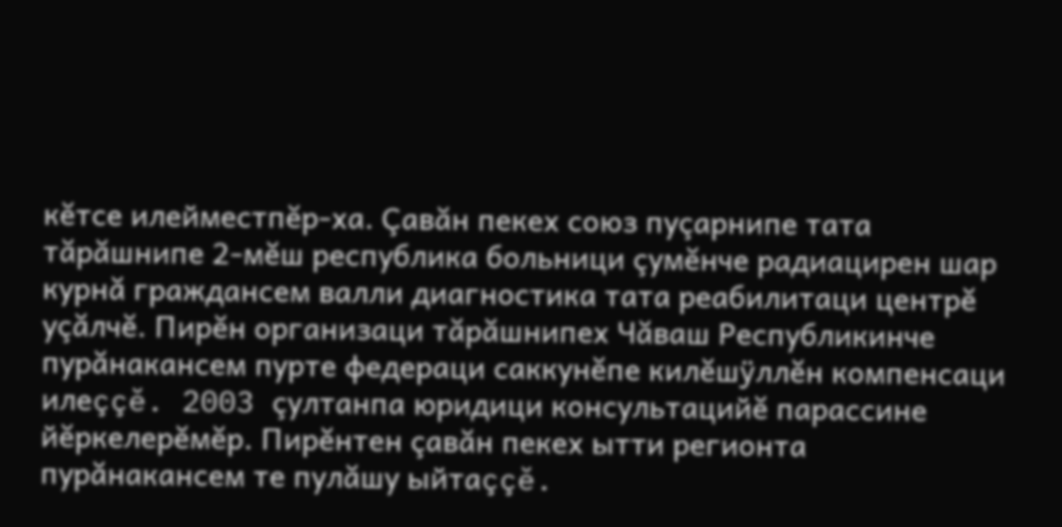кĕтсе илейместпĕр-ха. Çавăн пекех союз пуçарнипе тата тăрăшнипе 2-мĕш республика больници çумĕнче радиацирен шар курнă граждансем валли диагностика тата реабилитаци центрĕ уçăлчĕ. Пирĕн организаци тăрăшнипех Чăваш Республикинче пурăнакансем пурте федераци саккунĕпе килĕшÿллĕн компенсаци илеççĕ. 2003 çултанпа юридици консультацийĕ парассине йĕркелерĕмĕр. Пирĕнтен çавăн пекех ытти регионта пурăнакансем те пулăшу ыйтаççĕ.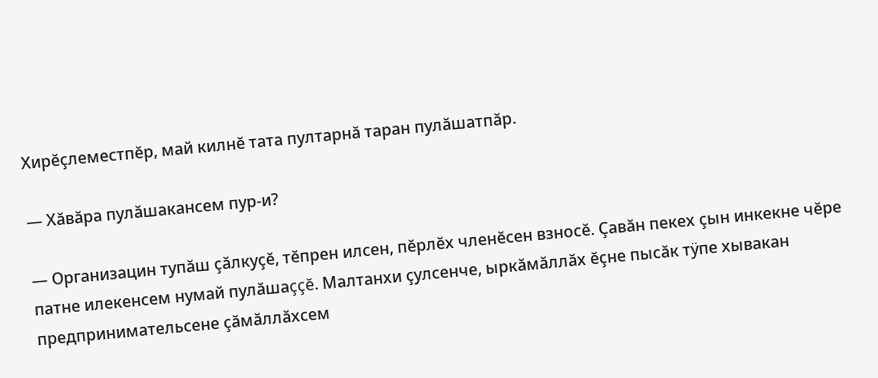Хирĕçлеместпĕр, май килнĕ тата пултарнă таран пулăшатпăр.

— Хăвăра пулăшакансем пур-и?

— Организацин тупăш çăлкуçĕ, тĕпрен илсен, пĕрлĕх членĕсен взносĕ. Çавăн пекех çын инкекне чĕре патне илекенсем нумай пулăшаççĕ. Малтанхи çулсенче, ыркăмăллăх ĕçне пысăк тÿпе хывакан предпринимательсене çăмăллăхсем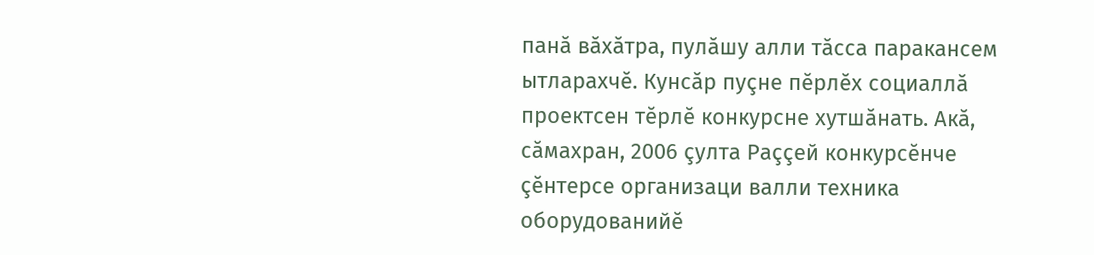панă вăхăтра, пулăшу алли тăсса паракансем ытларахчĕ. Кунсăр пуçне пĕрлĕх социаллă проектсен тĕрлĕ конкурсне хутшăнать. Акă, сăмахран, 2006 çулта Раççей конкурсĕнче çĕнтерсе организаци валли техника оборудованийĕ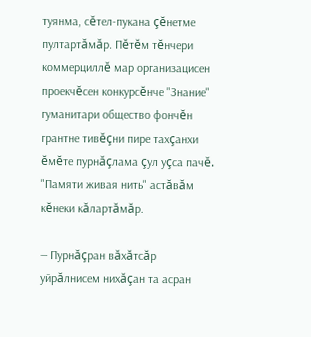туянма, сĕтел-пукана çĕнетме пултартăмăр. Пĕтĕм тĕнчери коммерциллĕ мар организацисен проекчĕсен конкурсĕнче "Знание" гуманитари общество фончĕн грантне тивĕçни пире тахçанхи ĕмĕте пурнăçлама çул уçса пачĕ. "Памяти живая нить" астăвăм кĕнеки кăлартăмăр.

— Пурнăçран вăхăтсăр уйрăлнисем нихăçан та асран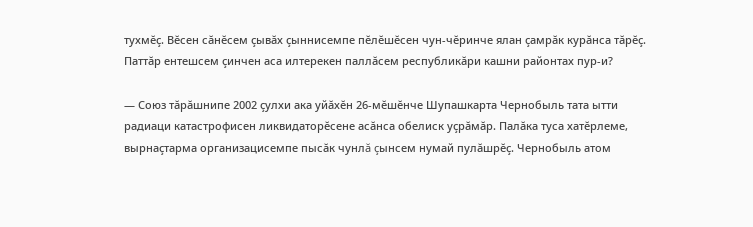тухмĕç. Вĕсен сăнĕсем çывăх çыннисемпе пĕлĕшĕсен чун-чĕринче ялан çамрăк курăнса тăрĕç. Паттăр ентешсем çинчен аса илтерекен паллăсем республикăри кашни районтах пур-и?

— Союз тăрăшнипе 2002 çулхи ака уйăхĕн 26-мĕшĕнче Шупашкарта Чернобыль тата ытти радиаци катастрофисен ликвидаторĕсене асăнса обелиск уçрăмăр. Палăка туса хатĕрлеме, вырнаçтарма организацисемпе пысăк чунлă çынсем нумай пулăшрĕç. Чернобыль атом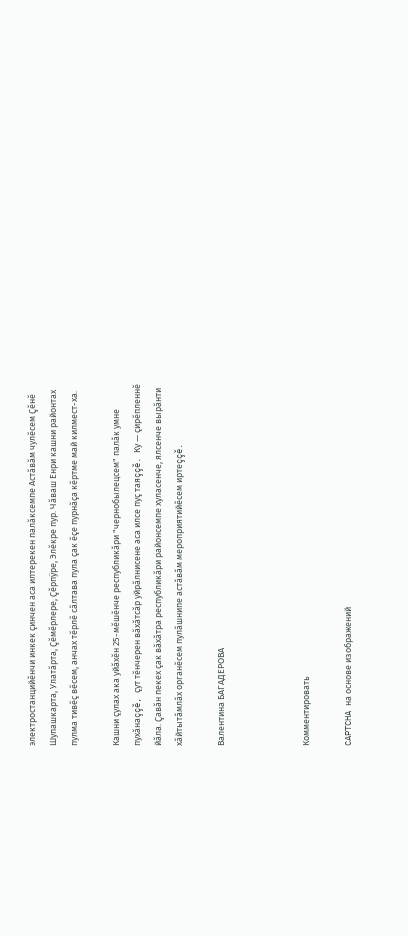электростанцийĕнчи инкек çинчен аса илтерекен палăксемпе Астăвăм чулĕсем Çĕнĕ Шупашкарта, Улатăрта, Çĕмĕрлере, Çĕрпÿре, Элĕкре пур. Чăваш Енри кашни районтах пулма тивĕç вĕсем, анчах тĕрлĕ сăлтава пула çак ĕçе пурнăçа кĕртме май килмест-ха.

Кашни çулах ака уйăхĕн 25-мĕшĕнче республикăри "чернобылецсем" палăк умне пухăнаççĕ, çут тĕнчерен вăхăтсăр уйрăлнисене аса илсе пуç таяççĕ. Ку — çирĕпленнĕ йăла. Çавăн пекех çак вăхăтра республикăри районсемпе хуласенче, ялсенче вырăнти хăйтытăмлăх органĕсем пулăшнипе астăвăм мероприятийĕсем иртеççĕ.

Валентина БАГАДЕРОВА



Комментировать

CAPTCHA на основе изображений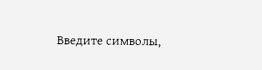Введите символы,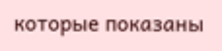которые показаны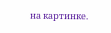на картинке.